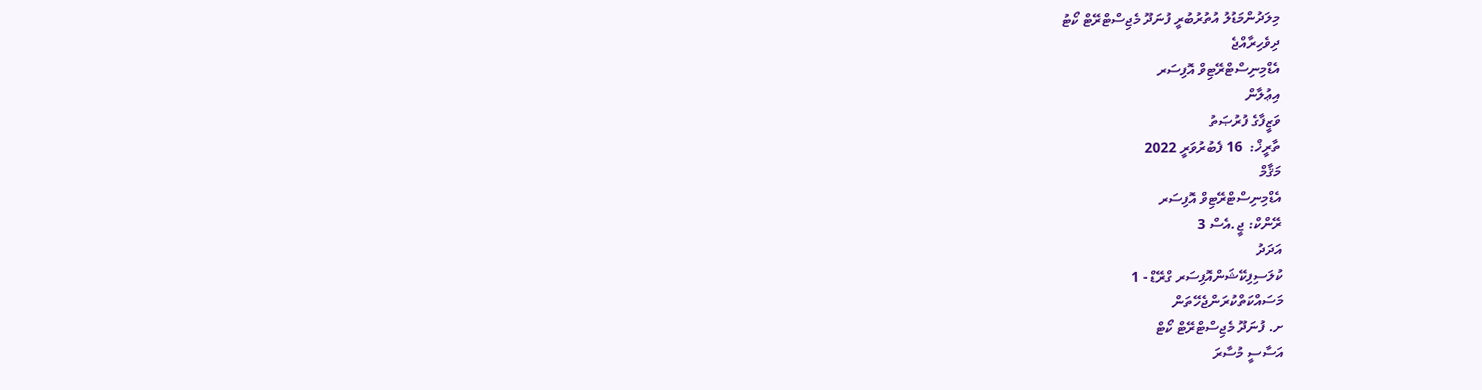މިލަދުންމަޑުލު އުތުރުބުރީ ފުނަދޫ މެޖިސްޓްރޭޓް ކޯޓު
ދިވެހިރާއްޖެ
އެޑްމިނިސްޓްރޭޓިވް އޮފިސަރ
އިޢުލާން
ވަޒީފާގެ ފުރުޞަތު
ތާރީޚް:  16 ފެބުރުވަރީ 2022
މަޤާމް
އެޑްމިނިސްޓްރޭޓިވް އޮފިސަރ
ރޭންކް: ޖީ.އެސް 3
އަދަދު
ކުލަސިފިކޭޝަންއޮފިސަރ ގްރޭޑް - 1
މަސައްކަތްކުރަންޖެހޭތަން
ށ. ފުނަދޫ މެޖިސްޓްރޭޓް ކޯޓް
އަސާސީ މުސާރަ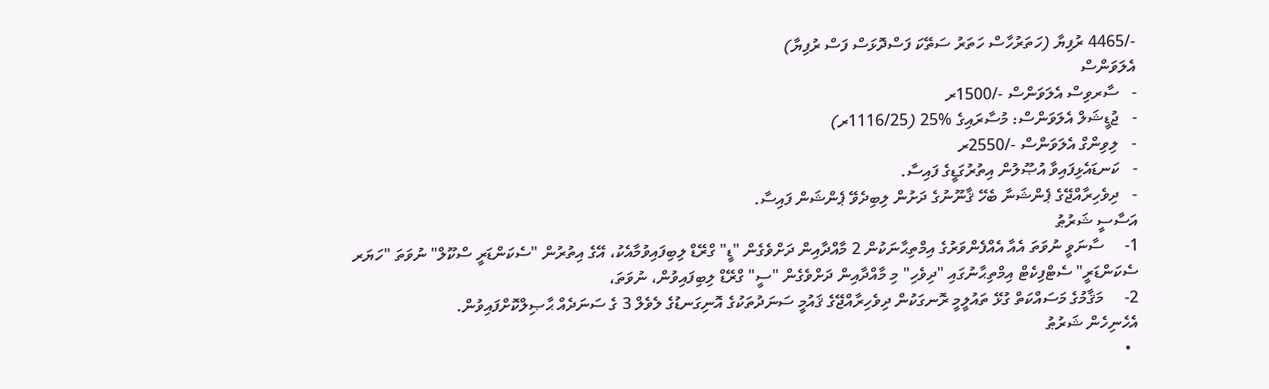-/4465 ރުފިޔާ (ހަތަރުހާސް ހަތަރު ސަތޭކަ ފަސްދޮޅަސް ފަސް ރުފިޔާ)
އެލަވަންސް
-   ސާރވިސް އެލަވަންސް -/1500ރ
-   ޖުޑީޝަލް އެލަވަންސް: މުސާރައިގެ %25 (1116/25ރ)
-   ލިވިންގް އެލަވަންސް -/2550ރ
-   ކަނޑައެޅިފައިވާ އުޞޫލުން އިތުރުގަޑީގެ ފައިސާ.
-   ދިވެހިރާއްޖޭގެ ޕެންޝަނާ ބެހޭ ޤާނޫނުގެ ދަށުން ލިބިދެވޭ ޕެންޝަން ފައިސާ.
އަސާސީ ޝަރުޠު
1-     ސާނަވީ ނުވަތަ އެއާ އެއްފެންވަރުގެ އިމްތިޙާނަކުން 2 މާއްދާއިން ދަށްވެގެން "ޑީ" ގްރޭޑް ލިބިފައިވުމާއެކު، އޭގެ އިތުރުން "ސެކަންޑަރީ ސްކޫލް" ނުވަތަ "ހަޔަރ ސެކަންޑަރީ" ސެޓްފިކެޓް އިމްތިޙާނުގައި "ދިވެހި" މި މާއްދާއިން ދަށްވެގެން "ސީ" ގްރޭޑް ލިބިފައިވުން، ނުވަތަ،
2-     މަޤާމުގެ މަސައްކަތް ގުޅޭ ތައުލީމީ ރޮނގަކުން ދިވެހިރާއްޖޭގެ ޤައުމީ ސަނަދުތަކުގެ އޮނިގަނޑުގެ ލެވެލް 3 ގެ ސަނަދެއް ޙާޞިލްކޮށްފައިވުން.
އެހެނިހެން ޝަރުޠު
  •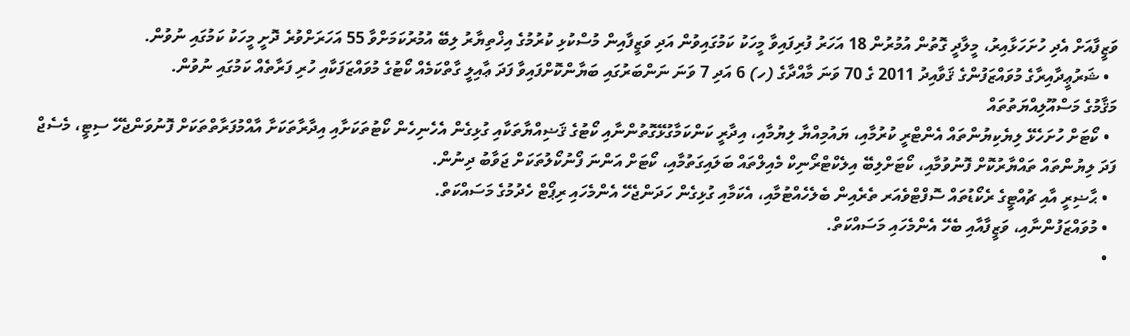ވަޒީފާއަށް އެދި ހުށަހަޅާއިރު، މީލާދީ ގޮތުން އުމުރުން 18 އަހަރު ފުރިފައިވާ މީހަކު ކަމުގައިވުން އަދި ވަޒީފާއިން މުސްކުޅި ކުރުމުގެ އިޚްތިޔާރު ލިބޭ އުމުރުކަމަށްވާ 55 އަހަރަށްވުރެ ދޮށީ މީހަކު ކަމުގައި ނުވުން.
  • ޝަރުޢީދާއިރާގެ މުވައްޒަފުންގެ ޤަވާއިދު 2011 ގެ 70 ވަނަ މާއްދާގެ (ހ) 6 އަދި 7 ވަނަ ނަންބަރުގައި ބަޔާންކޮށްފައިވާ ފަދަ ޢާއިލީ ގާތްކަމެއް ކޯޓުގެ މުވައްޒަފަކާއި ހުރި ފަރާތެއް ކަމުގައި ނުވުން.
މަޤާމުގެ މަސްއޫލިއްޔަތުތައް
  • ކޯޓަށް ހުށަހެޅޭ ލިޔެކިޔުންތައް އެންޓްރީ ކުރުމާއި، ޔައުމިއްޔާ ލިޔުމާއި، އިދާރީ ކަންކަމާގުޅޭގޮތުންނާއި ކޯޓުގެ ޤަޟިއްޔާތަކާއި ގުޅިގެން އެހެނިހެން ކޯޓުތަކަށާއި އިދާރާތަކަށާ އާއްމުފަރާތްތަކަށް ފޮނުވަންޖެހޭ ސިޓީ، މެސެޖް ފަދަ ލިޔުންތައް ތައްޔާރުކޮށް ފޮނުވުމާއި، ކޯޓަށްލިބޭ އިލެކްޓްރޯނިކް މެއިލްތައް ބަލައިގަތުމާއި، ކޯޓަށް އަންނަ ފޯނުކޯލުތަކަށް ޖަވާބު ދިނުން.
  • ޙާޟިރީ އާއި ޗުއްޓީގެ ރެކޯޑުތައް ސޮފްޓްވެއަރ ތެރެއިން ބެލެހެއްޓުމާއި، އެކަމާއި ގުޅިގެން ހަދަންޖެހޭ އެންމެހައި ރިޕޯޓް ހެދުމުގެ މަސައްކަތް.
  • މުވައްޒަފުންނާއި، ވަޒީފާއާއި ބެހޭ އެންމެހައި މަސައްކަތް.
  •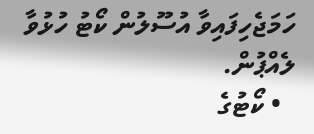ހަމަޖެހިފައިވާ އުސޫލުން ކޯޓު ހުޅުވާ ލެއްޕުން.
  • ކޯޓުގެ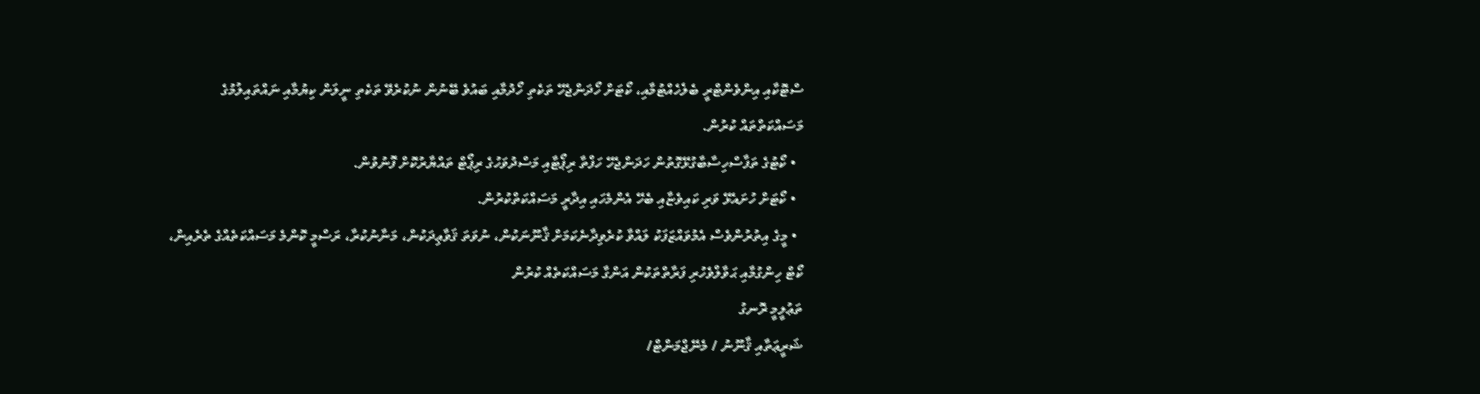ސްޓޮކާއި އިންވެންޓްރީ ބެލެހެއްޓުމާއި، ކޯޓަށް ހޯދަންޖެހޭ ތަކެތި ހޯދުމާއި ބައުވެ ބޭނުން ނުކުރެވޭ ތަކެތި ނީލަން ކިޔުމާއި ނައްތައިލުމުގެ މަސައްކަތްތައް ކުރުން.
  • ކޯޓުގެ ތަފާސްހިސާބާގުޅޭގޮތުން ހަދަންޖެހޭ ހަފްތާ ރިޕޯޓާއި މަސްދުވަހުގެ ރިޕޯޓް ތައްޔާރުކޮށް ފޮނުވުން.
  • ކޯޓަށް ހުށައެޅޭ ވަރި ކައިވެޏާއި ބެހޭ އެންމެހައި އިދާރީ މަސައްކަތްކުރުން.
  • މީގެ އިތުރުންވެސް އެމުވައްޒަފަކު ލައްވާ ކުރެވިދާނެކަމަށް ޤާނޫނަކުން، ނުވަތަ ޤަވާޢިދަކުން، މަނާނުކުރާ، ރަސްމީ ކޮންމެ މަސައްކަތެއްގެ ތެރެއިން، ކޯޓް ހިންގުމާއި ޙަވާލްވެހުރި ފަރާތްތަކުން އަންގާ މަސައްކަތެއް ކުރުން
ތަޢުލީމީ ރޮނގު
ޝަރީޢަތާއި ޤާނޫނު / މެނޭޖްމަންޓް/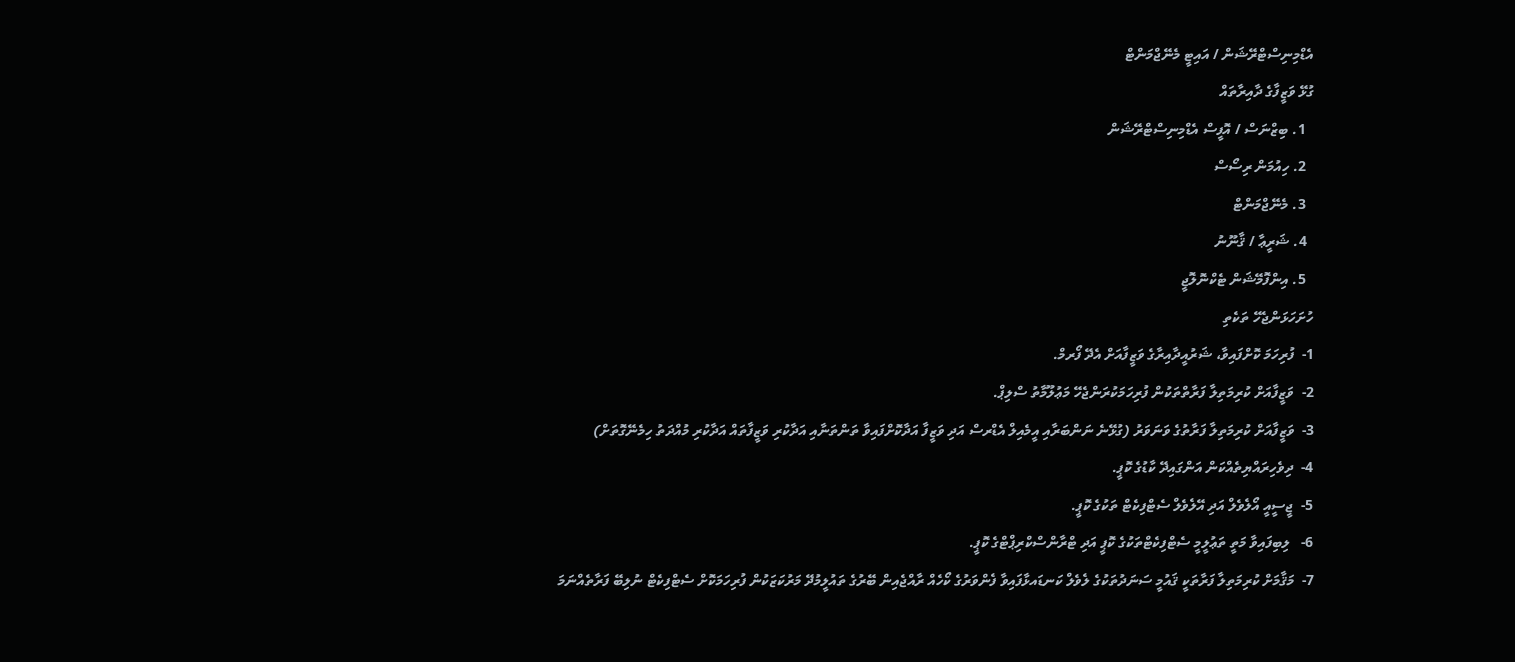އެޑްމިނިސްޓްރޭޝަން / އައިޓީ މެނޭޖްމަންޓް
ގުޅޭ ވަޒީފާގެ ދާއިރާތައް
  1. ބިޒްނަސް / އޮފީސް އެޑްމިނިސްޓްރޭޝަން
  2. ހިއުމަން ރިސޯސް
  3. މެނޭޖްމަންޓް
  4. ޝަރީޢާ / ޤާނޫނު
  5. އިންފޮމޭޝަން ޓެކްނޮލޮޖީ
ހުށަހަޅަންޖެހޭ ތަކެތި
1-  ފުރިހަމަ ކޮށްފައިވާ، ޝަރުއީދާއިރާގެ ވަޒީފާއަށް އެދޭ ފޯރމް.
2-  ވަޒީފާއަށް ކުރިމަތިލާ ފަރާތްތަކުން ފުރިހަމަކުރަންޖެހޭ މަޢުލޫމާތު ސްލިޕް.
3-  ވަޒީފާއަށް ކުރިމަތިލާ ފަރާތުގެ ވަނަވަރު (ގުޅޭނެ ނަންބަރާއި އީމެއިލް އެޑްރސް އަދި ވަޒީފާ އަދާކޮށްފައިވާ ތަންތަނާއި އަދާކުރި ވަޒީފާތައް އަދާކުރި މުއްދަތު ހިމެނޭގޮތަށް)
4-  ދިވެހިރައްޔިތެއްކަން އަންގައިދޭ ކާޑުގެ ކޮޕީ.
5-  ޖީސީއީ އޯލެވެލް އަދި އޭލެވެލް ސެޓްފިކެޓް ތަކުގެ ކޮޕީ.
6-   ލިބިފައިވާ މަތީ ތަޢުލީމީ ސެޓްފިކެޓްތަކުގެ ކޮޕީ އަދި ޓްރާންސްކްރިޕްޓްގެ ކޮޕީ.
7-  މަޤާމަށް ކުރިމަތިލާ ފަރާތަކީ ޤައުމީ ސަނަދުތަކުގެ ލެވެލް ކަނޑައޅާފައިވާ ފެންވަރުގެ ކޯހެއް ރާއްޖެއިން ބޭރުގެ ތައުލީމުދޭ މަރުކަޒަކުން ފުރިހަމަކޮށް ސެޓްފިކެޓް ނުލިބޭ ފަރާތެއްނަމަ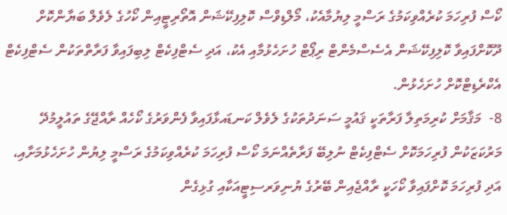ކޯސް ފުރިހަމަ ކުރެއްވިކަމުގެ ރަސްމީ ލިޔުމާއެކު، މޯލްޑިވްސް ކޮލިފިކޭޝަން އޮތޯރިޓީއިން ކޯހުގެ ލެވެލް ބަޔާންކޮށް ދޫކޮށްފައިވާ ކޮލިފިކޭޝަން އެސެސްމެންޓް ރިޕޯޓް ހުށަހެޅުމާއި އެކު، އަދި ސެޓްފިކެޓް ލިބިފައިވާ ފަރާތްތަކުން ސެޓްފިކެޓް އެކްރެޑިޓްކޮށް ހުށަހެޅުން.
8-  މަޤާމަށް ކުރިމަތިލާ ފަރާތަކީ ޤައުމީ ސަނަދުތަކުގެ ލެވެލް ކަނޑައޅާފައިވާ ފެންވަރުގެ ކޯހެއް ރާއްޖޭގެ ތައުލީމުދޭ މަރުކަޒަކުން ފުރިހަމަކޮށް ސެޓްފިކެޓް ނުލިބޭ ފަރާތެއްނަމަ ކޯސް ފުރިހަމަ ކުރެއްވިކަމުގެ ރަސްމީ ލިޔުން ހުށަހެޅުމަށާއި، އަދި ފުރިހަމަ ކޮށްފައިވާ ކޯހަކީ ރާއްޖެއިން ބޭރުގެ ޔުނިވަރސިޓީއަކާއި ގުޅިގެން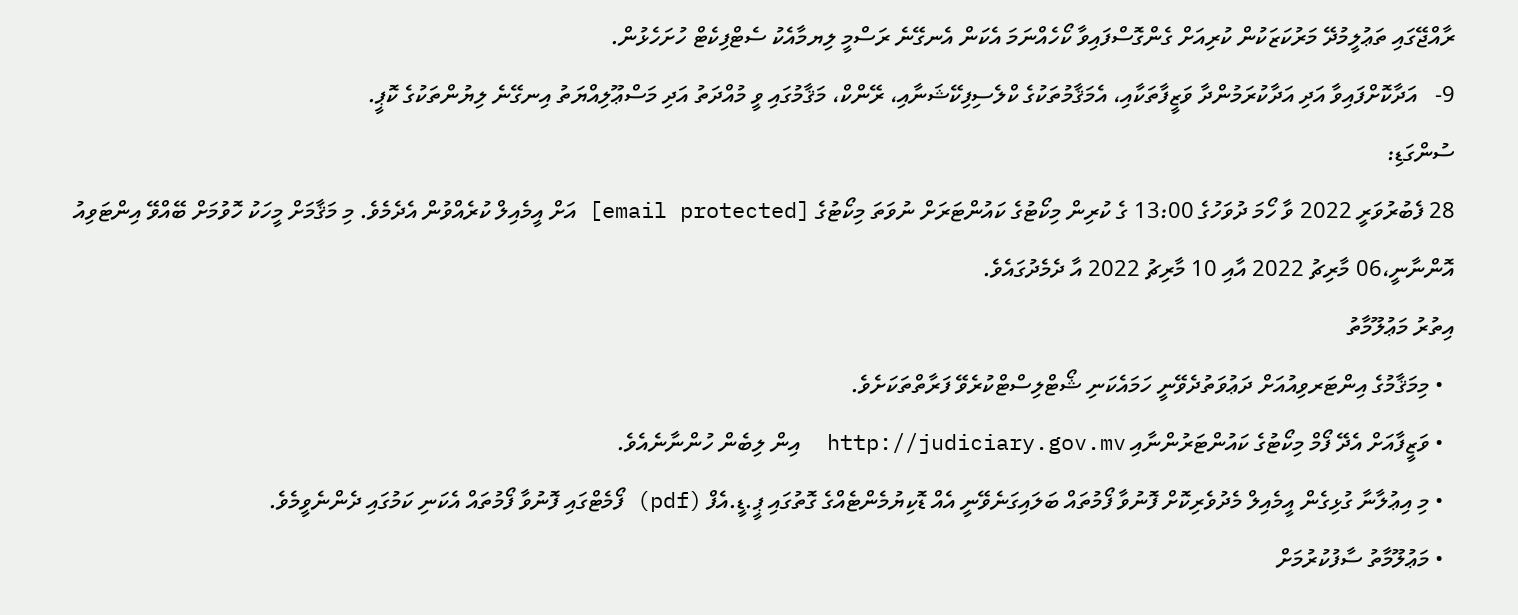ރާއްޖޭގައި ތަޢުލީމުދޭ މަރުކަޒަކުން ކުރިއަށް ގެންގޮސްފައިވާ ކޯހެއްނަމަ އެކަން އެނގޭނެ ރަސްމީ ލިޔމާއެކު ސެޓްފިކެޓް ހުށަހެޅުން.
9-   އަދާކޮށްފައިވާ އަދި އަދާކުރަމުންދާ ވަޒީފާތަކާއި، އެމަޤާމުތަކުގެ ކްލެސިފިކޭޝަނާއި، ރޭންކް، މަޤާމުގައި ވީ މުއްދަތު އަދި މަސްޢޫލިއްޔަތު އިނގޭނެ ލިޔުންތަކުގެ ކޮޕީ.
ސުންގަޑި:
28 ފެބުރުވަރީ 2022 ވާ ހޯމަ ދުވަހުގެ 13:00 ގެ ކުރިން މިކޯޓުގެ ކައުންޓަރަށް ނުވަތަ މިކޯޓުގެ [email protected] އަށް އީމެއިލް ކުރެއްވުން އެދެމެވެ. މި މަޤާމަށް މީހަކު ހޮވުމަށް ބޭއްވޭ އިންޓަވިއު އޮންނާނީ،06 މާރިޗު 2022 އާއި 10 މާރިޗު 2022 އާ ދެމެދުގައެވެ.
އިތުރު މަޢުލޫމާތު
  • މިމަޤާމުގެ އިންޓަރވިއުއަށް ދަޢުވަތުދެވޭނީ ހަމައެކަނި ޝޯޓްލިސްޓްކުރެވޭ ފަރާތްތަކަށެވެ.
  • ވަޒީފާއަށް އެދޭ ފޯމް މިކޯޓުގެ ކައުންޓަރުންނާއި http://judiciary.gov.mv  އިން ލިބެން ހުންނާނެއެވެ.
  • މި އިޢުލާނާ ގުޅިގެން އީމެއިލް މެދުވެރިކޮށް ފޮނުވާ ފޯމުތައް ބަލައިގަނެވޭނީ އެއް ޑޮކިޔުމެންޓެއްގެ ގޮތުގައި ޕީ.ޑީ.އެފް (pdf) ފޯމެޓްގައި ފޮނުވާ ފޯމުތައް އެކަނި ކަމުގައި ދެންނެވީމެވެ.
  • މަޢުލޫމާތު ސާފުކުރުމަށް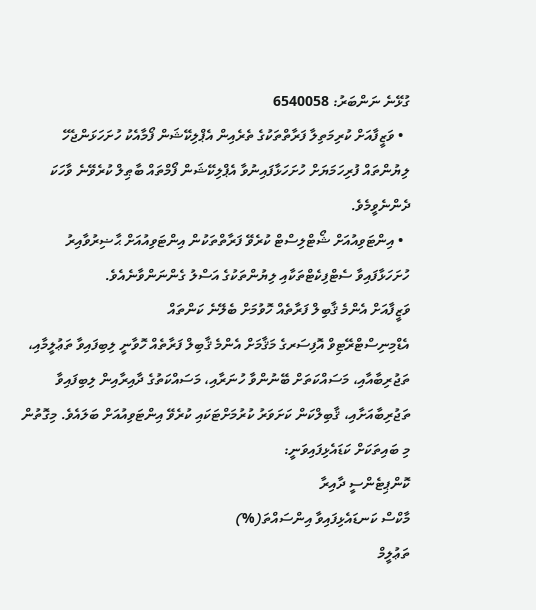ގުޅޭނެ ނަންބަރު: 6540058
  • ވަޒީފާއަށް ކުރިމަތިލާ ފަރާތްތަކުގެ ތެރެއިން އެޕްލިކޭޝަން ފޯމާއެކު ހުށަހަޅަންޖެހޭ ލިޔުންތައް ފުރިހަމަޔަށް ހުށަހަޅާފައިނުވާ އެޕްލިކޭޝަން ފޯމްތައް ބާޠިލް ކުރެވޭނެ ވާހަކަ ދެންނެވީމެވެ.
  • އިންޓަވިއުއަށް ޝޯޓްލިސްޓް ކުރެވޭ ފަރާތްތަކުން އިންޓަވިއުއަށް ޙާޟިރުވާއިރު ހުށަހަޅާފައިވާ ސެޓްފިކެޓްތަކާއި ލިޔުންތަކުގެ އަސްލު ގެންނަންވާނެއެވެ.
ވަޒީފާއަށް އެންމެ ޤާބިލް ފަރާތެއް ހޮވުމަށް ބެލޭނެ ކަންތައް
އެޑްމިނިސްޓްރޭޓިވް އޮފިސަރގެ މަޤާމަށް އެންމެ ޤާބިލް ފަރާތެއް ހޮވާނީ ލިބިފައިވާ ތަޢުލީމާއި، ތަޖުރިބާއާއި، މަސައްކަތަށް ބޭނުންވާ ހުނަރާއި، މަސައްކަތުގެ ދާއިރާއިން ލިބިފައިވާ ތަޖުރިބާއަށާއި، ޤާބިލްކަން ކަށަވަރު ކުރުމަށްޓަކައި ކުރެވޭ އިންޓަވިއުއަށް ބަލައެވެ. މިގޮތުން މި ބައިތަކަށް ކަޑައެޅިފައިވަނީ:
ކޮންޕިޓެންސީ ދާއިރާ
މާކްސް ކަނޑައެޅިފައިވާ އިންސައްތަ(%)
ތަޢުލީމް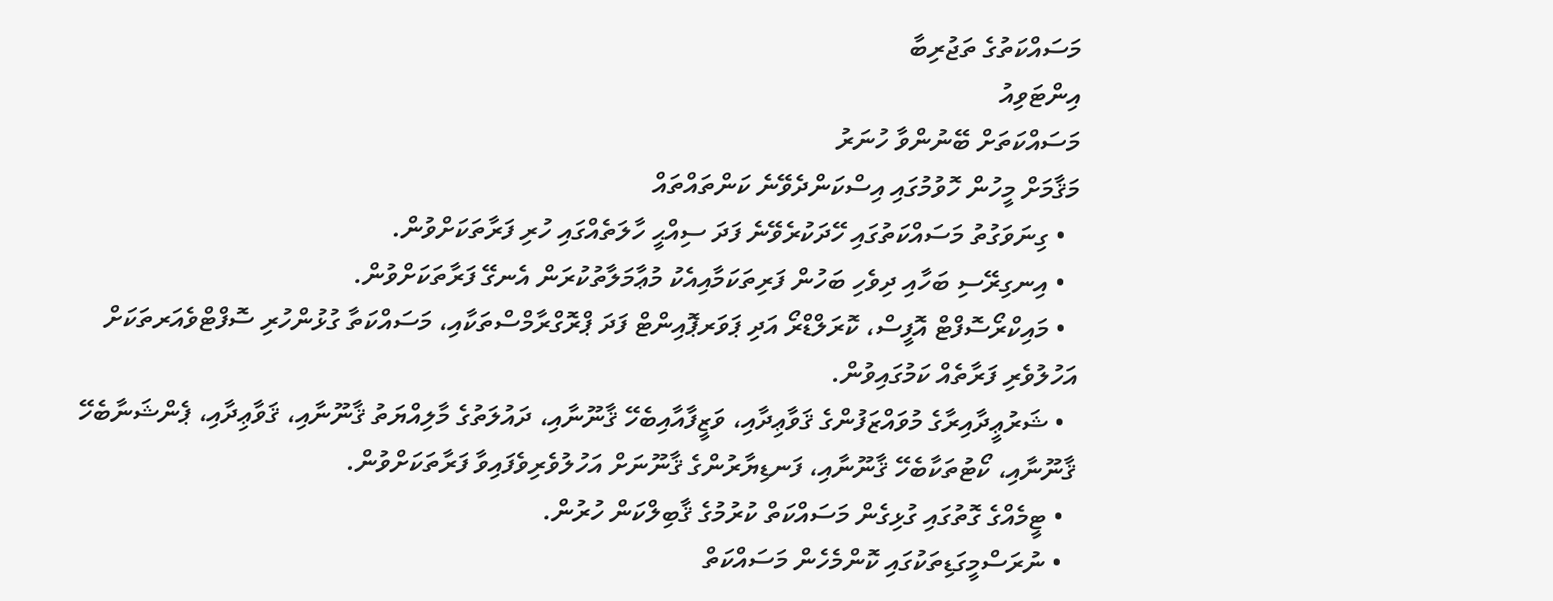މަސައްކަތުގެ ތަޖުރިބާ
އިންޓަވިއު
މަސައްކަތަށް ބޭނުންވާ ހުނަރު
މަޤާމަށް މީހުން ހޮވުމުގައި އިސްކަންދެވޭނެ ކަންތައްތައް
  • ގިނަވަގުތު މަސައްކަތުގައި ހޭދަކުރެވޭނެ ފަދަ ސިއްޙީ ހާލަތެއްގައި ހުރި ފަރާތަކަށްވުން.
  • އިނގިރޭސި ބަހާއި ދިވެހި ބަހުން ފަރިތަކަމާއިއެކު މުޢާމަލާތުކުރަން އެނގޭ ފަރާތަކަށްވުން.
  • މައިކްރޯސޮފްޓް އޮފީސް، ކޮރަލްޑްރޯ އަދި ޕަވަރޕޮއިންޓް ފަދަ ޕްރޮގްރާމްސްތަކާއި، މަސައްކަތާ ގުޅުންހުރި ސޮފްޓްވެއަރތަކަށް އަހުލުވެރި ފަރާތެއް ކަމުގައިވުން.
  • ޝަރުޢީދާއިރާގެ މުވައްޒަފުންގެ ޤަވާޢިދާއި، ވަޒީފާއާއިބެހޭ ޤާނޫނާއި، ދައުލަތުގެ މާލިއްޔަތު ޤާނޫނާއި، ޤަވާޢިދާއި، ޕެންޝަނާބެހޭ ޤާނޫނާއި، ކޯޓުތަކާބެހޭ ޤާނޫނާއި، ފަނޑިޔާރުންގެ ޤާނޫނަށް އަހުލުވެރިވެފައިވާ ފަރާތަކަށްވުން.
  • ޓީމެއްގެ ގޮތުގައި ގުޅިގެން މަސައްކަތް ކުރުމުގެ ޤާބިލްކަން ހުރުން.
  • ނުރަސްމީގަޑިތަކުގައި ކޮންމެހެން މަސައްކަތް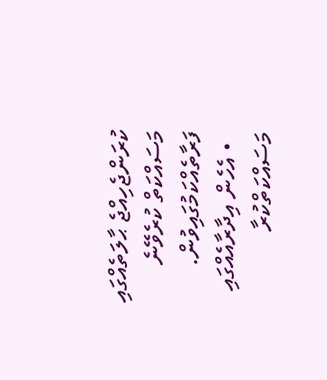ކުރަންޖެހިއްޖެ ޙާލަތެއްގައި މަސައްކަތް ކުރެވޭނެ ފަރާތެއްކަމުގައިވުން.
  • އެހެން އިދާރާއެއްގައި މަސައްކަތްކުރާ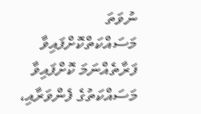ނުވަތަ މަސައްކަތްކޮށްފައިވާ ފަރާތެއްނަމަ ކޮށްފައިވާ މަސައްކަތުގެ ފެންވަރާއި،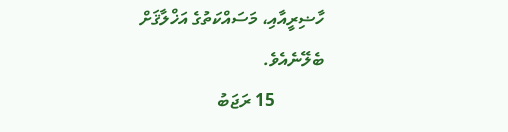ހާޟިރީއާއި، މަސައްކަތުގެ އަޚްލާޤަށް ބެލޭނެއެވެ.
           15 ރަޖަބު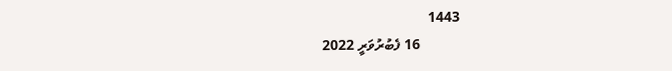1443
           16 ފެބުރުވަރީ 2022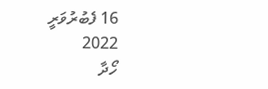16 ފެބުރުވަރީ 2022
ހޯދާ